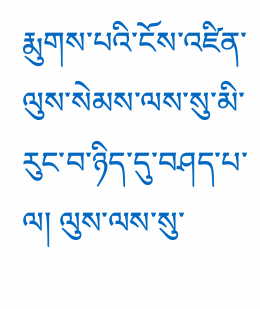རྨུགས་པའི་ངོས་འཛིན་ལུས་སེམས་ལས་སུ་མི་རུང་བ་ཉིད་དུ་བཤད་པ་ལ། ལུས་ལས་སུ་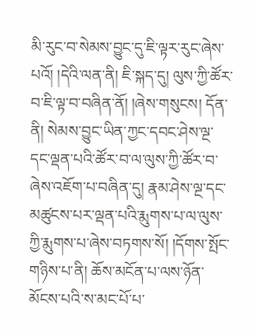མི་རུང་བ་སེམས་བྱུང་དུ་ཇི་ལྟར་རུང་ཞེས་པའོ། །དེའི་ལན་ནི། ཇི་སྐད་དུ། ལུས་ཀྱི་ཚོར་བ་ཇི་ལྟ་བ་བཞིན་ནོ། །ཞེས་གསུངས། དོན་ནི། སེམས་བྱུང་ཡིན་ཀྱང་དབང་ཤེས་ལྔ་དང་ལྡན་པའི་ཚོར་བ་ལ་ལུས་ཀྱི་ཚོར་བ་ཞེས་འཇོག་པ་བཞིན་དུ། རྣམ་ཤེས་ལྔ་དང་མཚུངས་པར་ལྡན་པའི་རྨུགས་པ་ལ་ལུས་ཀྱི་རྨུགས་པ་ཞེས་བཏགས་སོ། །དོགས་སྤོང་གཉིས་པ་ནི། ཆོས་མངོན་པ་ལས་ཉོན་མོངས་པའི་ས་མང་པོ་པ་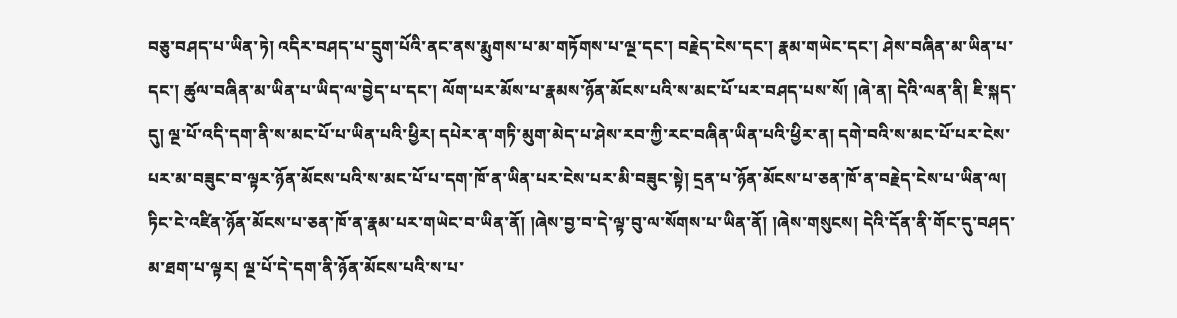བཅུ་བཤད་པ་ཡིན་ཏེ། འདིར་བཤད་པ་དྲུག་པོའི་ནང་ནས་རྨུགས་པ་མ་གཏོགས་པ་ལྔ་དང་། བརྗེད་ངེས་དང་། རྣམ་གཡེང་དང་། ཤེས་བཞིན་མ་ཡིན་པ་དང་། ཚུལ་བཞིན་མ་ཡིན་པ་ཡིད་ལ་བྱེད་པ་དང་། ལོག་པར་མོས་པ་རྣམས་ཉོན་མོངས་པའི་ས་མང་པོ་པར་བཤད་པས་སོ། །ཞེ་ན། དེའི་ལན་ནི། ཇི་སྐད་དུ། ལྔ་པོ་འདི་དག་ནི་ས་མང་པོ་པ་ཡིན་པའི་ཕྱིར། དཔེར་ན་གཏི་མུག་མེད་པ་ཤེས་རབ་ཀྱི་རང་བཞིན་ཡིན་པའི་ཕྱིར་ན། དགེ་བའི་ས་མང་པོ་པར་ངེས་པར་མ་བཟུང་བ་ལྟར་ཉོན་མོངས་པའི་ས་མང་པོ་པ་དག་ཁོ་ན་ཡིན་པར་ངེས་པར་མི་བཟུང་སྟེ། དྲན་པ་ཉོན་མོངས་པ་ཅན་ཁོ་ན་བརྗེད་ངེས་པ་ཡིན་ལ། ཏིང་ངེ་འཛིན་ཉོན་མོངས་པ་ཅན་ཁོ་ན་རྣམ་པར་གཡེང་བ་ཡིན་ནོ། །ཞེས་བྱ་བ་དེ་ལྟ་བུ་ལ་སོགས་པ་ཡིན་ནོ། །ཞེས་གསུངས། དེའི་དོན་ནི་གོང་དུ་བཤད་མ་ཐག་པ་ལྟར། ལྔ་པོ་དེ་དག་ནི་ཉོན་མོངས་པའི་ས་པ་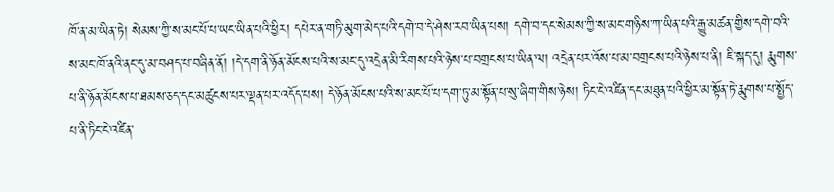ཁོ་ན་མ་ཡིན་ཏེ། སེམས་ཀྱི་ས་མང་པོ་པ་ཡང་ཡིན་པའི་ཕྱིར། དཔེར་ན་གཏི་མུག་མེད་པའི་དགེ་བ་དེ་ཤེས་རབ་ཡིན་པས། དགེ་བ་དང་སེམས་ཀྱི་ས་མང་གཉིས་ཀ་ཡིན་པའི་རྒྱུ་མཚན་གྱིས་དགེ་བའི་ས་མང་ཁོ་ནའི་ནང་དུ་མ་བཤད་པ་བཞིན་ནོ། །དེ་དག་ནི་ཉོན་མོངས་པའི་ས་མང་དུ་འདྲེན་མི་རིགས་པའི་ཉེས་པ་བགྲངས་པ་ཡིན་ལ། འདྲེན་པར་འོས་པ་མ་བགྲངས་པའི་ཉེས་པ་ནི། ཇི་སྐད་དུ། རྨུགས་པ་ནི་ཉོན་མོངས་པ་ཐམས་ཅད་དང་མཚུངས་པར་ལྡན་པར་འདོད་པས། དེ་ཉོན་མོངས་པའི་ས་མང་པོ་པ་དག་ཏུ་མ་སྟོན་པ་སུ་ཞིག་གིས་ཉེས། ཏིང་ངེ་འཛིན་དང་མཐུན་པའི་ཕྱིར་མ་སྟོན་ཏེ་རྨུགས་པ་སྤྱོད་པ་ནི་ཏིང་ངེ་འཛིན་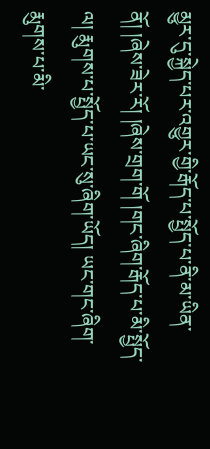མྱུར་དུ་སྐྱེད་པར་འགྱུར་གྱི་རྒོད་པ་སྤྱོད་པ་ནི་མ་ཡིན་ནོ། །ཞེས་ཟེར་རོ། །ཞེས་གྲག་གོ །གང་ཞིག་རྒོད་པ་མི་སྤྱོད་ལ། རྨུགས་པ་སྤྱོད་པ་ཡང་སུ་ཞིག་ཡོད། ཡང་གང་ཞིག་རྨུགས་པ་མི་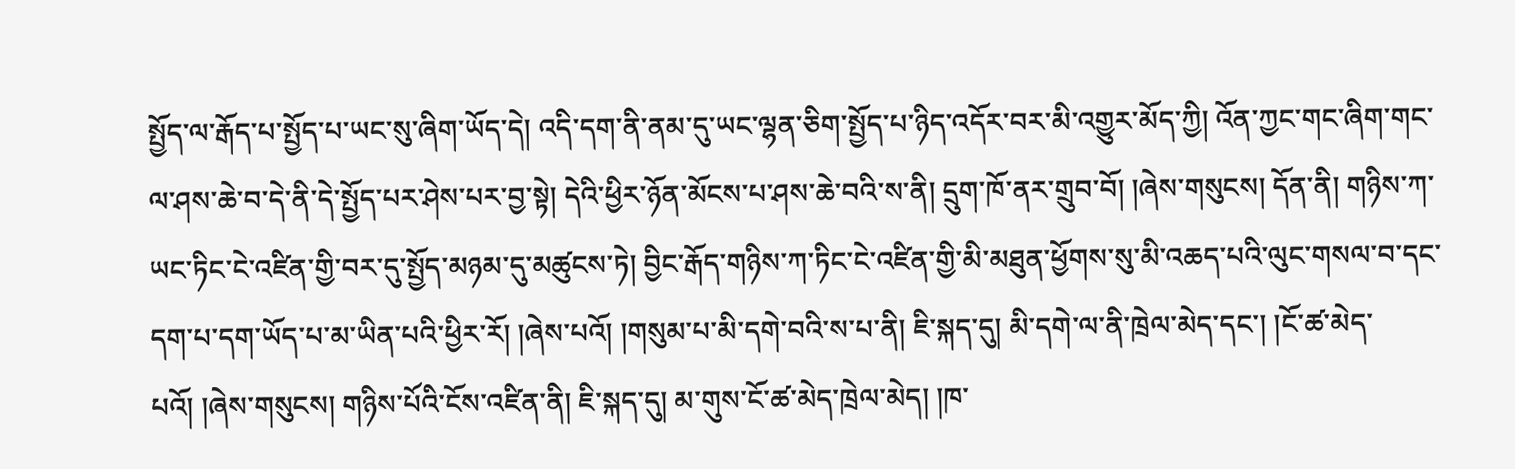སྤྱོད་ལ་རྒོད་པ་སྤྱོད་པ་ཡང་སུ་ཞིག་ཡོད་དེ། འདི་དག་ནི་ནམ་དུ་ཡང་ལྷན་ཅིག་སྤྱོད་པ་ཉིད་འདོར་བར་མི་འགྱུར་མོད་ཀྱི། འོན་ཀྱང་གང་ཞིག་གང་ལ་ཤས་ཆེ་བ་དེ་ནི་དེ་སྤྱོད་པར་ཤེས་པར་བྱ་སྟེ། དེའི་ཕྱིར་ཉོན་མོངས་པ་ཤས་ཆེ་བའི་ས་ནི། དྲུག་ཁོ་ནར་གྲུབ་བོ། །ཞེས་གསུངས། དོན་ནི། གཉིས་ཀ་ཡང་ཏིང་ངེ་འཛིན་གྱི་བར་དུ་སྤྱོད་མཉམ་དུ་མཚུངས་ཏེ། བྱིང་རྒོད་གཉིས་ཀ་ཏིང་ངེ་འཛིན་གྱི་མི་མཐུན་ཕྱོགས་སུ་མི་འཆད་པའི་ལུང་གསལ་བ་དང་དག་པ་དག་ཡོད་པ་མ་ཡིན་པའི་ཕྱིར་རོ། །ཞེས་པའོ། །གསུམ་པ་མི་དགེ་བའི་ས་པ་ནི། ཇི་སྐད་དུ། མི་དགེ་ལ་ནི་ཁྲེལ་མེད་དང་། །ངོ་ཚ་མེད་པའོ། །ཞེས་གསུངས། གཉིས་པོའི་ངོས་འཛིན་ནི། ཇི་སྐད་དུ། མ་གུས་ངོ་ཚ་མེད་ཁྲེལ་མེད། །ཁ་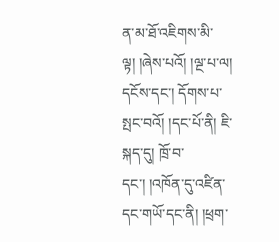ན་མ་ཐོ་འཇིགས་མི་ལྟ། །ཞེས་པའོ། །ལྔ་པ་ལ། དངོས་དང་། དོགས་པ་སྤང་བའོ། །དང་པོ་ནི། ཇི་སྐད་དུ། ཁྲོ་བ་དང་། །འཁོན་དུ་འཛིན་དང་གཡོ་དང་ནི། །ཕྲག་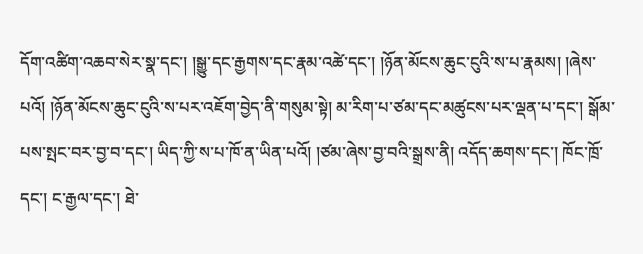དོག་འཚིག་འཆབ་སེར་སྣ་དང་། །སྒྱུ་དང་རྒྱགས་དང་རྣམ་འཚེ་དང་། །ཉོན་མོངས་ཆུང་ངུའི་ས་པ་རྣམས། །ཞེས་པའོ། །ཉོན་མོངས་ཆུང་ངུའི་ས་པར་འཇོག་བྱེད་ནི་གསུམ་སྟེ། མ་རིག་པ་ཙམ་དང་མཚུངས་པར་ལྡན་པ་དང་། སྒོམ་པས་སྤང་བར་བྱ་བ་དང་། ཡིད་ཀྱི་ས་པ་ཁོ་ན་ཡིན་པའོ། །ཙམ་ཞེས་བྱ་བའི་སྒྲས་ནི། འདོད་ཆགས་དང་། ཁོང་ཁྲོ་དང་། ང་རྒྱལ་དང་། ཐེ་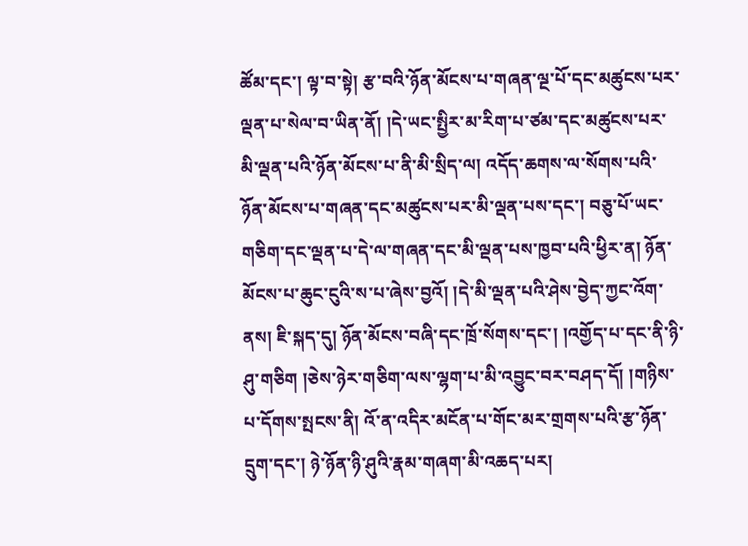ཚོམ་དང་། ལྟ་བ་སྟེ། རྩ་བའི་ཉོན་མོངས་པ་གཞན་ལྔ་པོ་དང་མཚུངས་པར་ལྡན་པ་སེལ་བ་ཡིན་ནོ། །དེ་ཡང་སྤྱིར་མ་རིག་པ་ཙམ་དང་མཚུངས་པར་མི་ལྡན་པའི་ཉོན་མོངས་པ་ནི་མི་སྲིད་ལ། འདོད་ཆགས་ལ་སོགས་པའི་ཉོན་མོངས་པ་གཞན་དང་མཚུངས་པར་མི་ལྡན་པས་དང་། བཅུ་པོ་ཡང་གཅིག་དང་ལྡན་པ་དེ་ལ་གཞན་དང་མི་ལྡན་པས་ཁྱབ་པའི་ཕྱིར་ན། ཉོན་མོངས་པ་ཆུང་ངུའི་ས་པ་ཞེས་བྱའོ། །དེ་མི་ལྡན་པའི་ཤེས་བྱེད་ཀྱང་འོག་ནས། ཇི་སྐད་དུ། ཉོན་མོངས་བཞི་དང་ཁྲོ་སོགས་དང་། །འགྱོད་པ་དང་ནི་ཉི་ཤུ་གཅིག །ཅེས་ཉེར་གཅིག་ལས་ལྷག་པ་མི་འབྱུང་བར་བཤད་དོ། །གཉིས་པ་དོགས་སྤངས་ནི། འོ་ན་འདིར་མངོན་པ་གོང་མར་གྲགས་པའི་རྩ་ཉོན་དྲུག་དང་། ཉེ་ཉོན་ཉི་ཤུའི་རྣམ་གཞག་མི་འཆད་པར།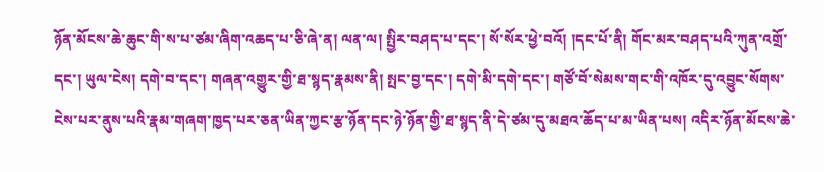ཉོན་མོངས་ཆེ་ཆུང་གི་ས་པ་ཙམ་ཞིག་འཆད་པ་ཅི་ཞེ་ན། ལན་ལ། སྤྱིར་བཤད་པ་དང་། སོ་སོར་ཕྱེ་བའོ། །དང་པོ་ནི། གོང་མར་བཤད་པའི་ཀུན་འགྲོ་དང་། ཡུལ་ངེས། དགེ་བ་དང་། གཞན་འགྱུར་གྱི་ཐ་སྙད་རྣམས་ནི། སྤང་བྱ་དང་། དགེ་མི་དགེ་དང་། གཙོ་བོ་སེམས་གང་གི་འཁོར་དུ་འབྱུང་སོགས་ངེས་པར་ནུས་པའི་རྣམ་གཞག་ཁྱད་པར་ཅན་ཡིན་ཀྱང་རྩ་ཉོན་དང་ཉེ་ཉོན་གྱི་ཐ་སྙད་ནི་དེ་ཙམ་དུ་མཐའ་ཆོད་པ་མ་ཡིན་པས། འདིར་ཉོན་མོངས་ཆེ་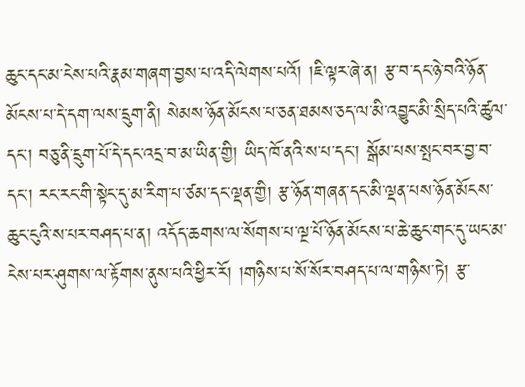ཆུང་དང་མ་ངེས་པའི་རྣམ་གཞག་བྱས་པ་འདི་ལེགས་པའོ། །ཇི་ལྟར་ཞེ་ན། རྩ་བ་དང་ཉེ་བའི་ཉོན་མོངས་པ་དེ་དག་ལས་དྲུག་ནི། སེམས་ཉོན་མོངས་པ་ཅན་ཐམས་ཅད་ལ་མི་འབྱུང་མི་སྲིད་པའི་ཚུལ་དང་། བཅུ་ནི་དྲུག་པོ་དེ་དང་འདྲ་བ་མ་ཡིན་གྱི། ཡིད་ཁོ་ནའི་ས་པ་དང་། སྒོམ་པས་སྤང་བར་བྱ་བ་དང་། རང་རང་གི་སྟེང་དུ་མ་རིག་པ་ཙམ་དང་ལྡན་གྱི། རྩ་ཉོན་གཞན་དང་མི་ལྡན་པས་ཉོན་མོངས་ཆུང་ངུའི་ས་པར་བཤད་པ་ན། འདོད་ཆགས་ལ་སོགས་པ་ལྔ་པོ་ཉོན་མོངས་པ་ཆེ་ཆུང་གང་དུ་ཡང་མ་ངེས་པར་ཤུགས་ལ་རྟོགས་ནུས་པའི་ཕྱིར་རོ། །གཉིས་པ་སོ་སོར་བཤད་པ་ལ་གཉིས་ཏེ། རྩ་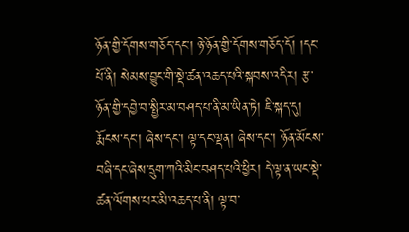ཉོན་གྱི་དོགས་གཅོད་དང་། ཉེ་ཉོན་གྱི་དོགས་གཅོད་དོ། །དང་པོ་ནི། སེམས་བྱུང་གི་སྡེ་ཚན་འཆད་པའི་སྐབས་འདིར། རྩ་ཉོན་གྱི་དབྱེ་བ་སྤྱིར་མ་བཤད་པ་ནི་མ་ཡིན་ཏེ། ཇི་སྐད་དུ། རྨོངས་དང་། ཞེས་དང་། ལྟ་དང་ལྡན། ཞེས་དང་། ཉོན་མོངས་བཞི་དང་ཞེས་དྲུག་ཀའི་མིང་བཤད་པའི་ཕྱིར། དེ་ལྟ་ན་ཡང་སྡེ་ཚན་ལོགས་པར་མི་འཆད་པ་ནི། ལྟ་བ་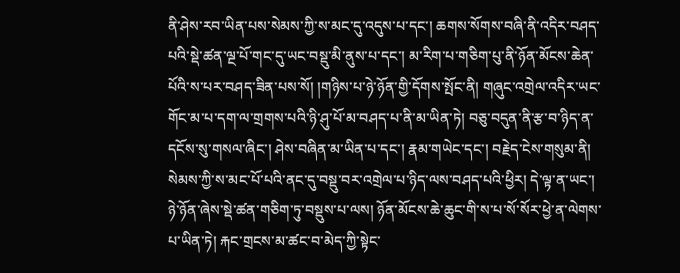ནི་ཤེས་རབ་ཡིན་པས་སེམས་ཀྱི་ས་མང་དུ་འདུས་པ་དང་། ཆགས་སོགས་བཞི་ནི་འདིར་བཤད་པའི་སྡེ་ཚན་ལྔ་པོ་གང་དུ་ཡང་བསྡུ་མི་ནུས་པ་དང་། མ་རིག་པ་གཅིག་པུ་ནི་ཉོན་མོངས་ཆེན་པོའི་ས་པར་བཤད་ཟིན་པས་སོ། །གཉིས་པ་ཉེ་ཉོན་གྱི་དོགས་སྤོང་ནི། གཞུང་འགྲེལ་འདིར་ཡང་གོང་མ་པ་དག་ལ་གྲགས་པའི་ཉི་ཤུ་པོ་མ་བཤད་པ་ནི་མ་ཡིན་ཏེ། བཅུ་བདུན་ནི་རྩ་བ་ཉིད་ན་དངོས་སུ་གསལ་ཞིང་། ཤེས་བཞིན་མ་ཡིན་པ་དང་། རྣམ་གཡེང་དང་། བརྗེད་ངེས་གསུམ་ནི། སེམས་ཀྱི་ས་མང་པོ་པའི་ནང་དུ་བསྡུ་བར་འགྲེལ་པ་ཉིད་ལས་བཤད་པའི་ཕྱིར། དེ་ལྟ་ན་ཡང་། ཉེ་ཉོན་ཞེས་སྡེ་ཚན་གཅིག་ཏུ་བསྡུས་པ་ལས། ཉོན་མོངས་ཆེ་ཆུང་གི་ས་པ་སོ་སོར་ཕྱེ་ན་ལེགས་པ་ཡིན་ཏེ། རྐང་གྲངས་མ་ཚང་བ་མེད་ཀྱི་སྟེང་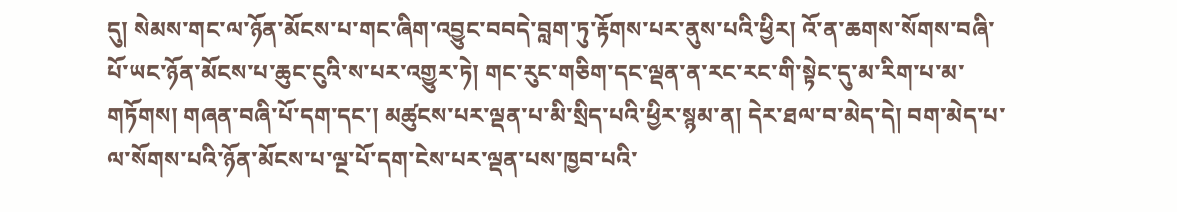དུ། སེམས་གང་ལ་ཉོན་མོངས་པ་གང་ཞིག་འབྱུང་བབདེ་བླག་ཏུ་རྟོགས་པར་ནུས་པའི་ཕྱིར། འོ་ན་ཆགས་སོགས་བཞི་པོ་ཡང་ཉོན་མོངས་པ་ཆུང་ངུའི་ས་པར་འགྱུར་ཏེ། གང་རུང་གཅིག་དང་ལྡན་ན་རང་རང་གི་སྟེང་དུ་མ་རིག་པ་མ་གཏོགས། གཞན་བཞི་པོ་དག་དང་། མཚུངས་པར་ལྡན་པ་མི་སྲིད་པའི་ཕྱིར་སྙམ་ན། དེར་ཐལ་བ་མེད་དེ། བག་མེད་པ་ལ་སོགས་པའི་ཉོན་མོངས་པ་ལྔ་པོ་དག་ངེས་པར་ལྡན་པས་ཁྱབ་པའི་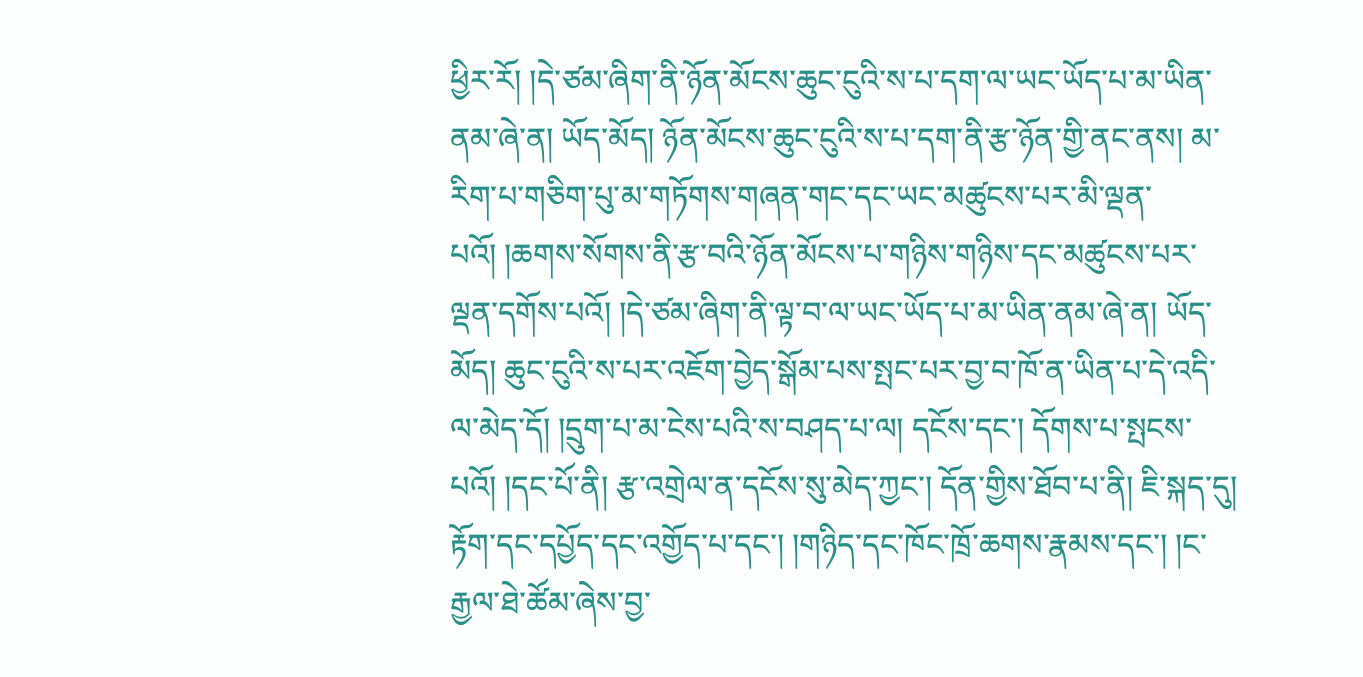ཕྱིར་རོ། །དེ་ཙམ་ཞིག་ནི་ཉོན་མོངས་ཆུང་ངུའི་ས་པ་དག་ལ་ཡང་ཡོད་པ་མ་ཡིན་ནམ་ཞེ་ན། ཡོད་མོད། ཉོན་མོངས་ཆུང་ངུའི་ས་པ་དག་ནི་རྩ་ཉོན་གྱི་ནང་ནས། མ་རིག་པ་གཅིག་པུ་མ་གཏོགས་གཞན་གང་དང་ཡང་མཚུངས་པར་མི་ལྡན་པའོ། །ཆགས་སོགས་ནི་རྩ་བའི་ཉོན་མོངས་པ་གཉིས་གཉིས་དང་མཚུངས་པར་ལྡན་དགོས་པའོ། །དེ་ཙམ་ཞིག་ནི་ལྟ་བ་ལ་ཡང་ཡོད་པ་མ་ཡིན་ནམ་ཞེ་ན། ཡོད་མོད། ཆུང་ངུའི་ས་པར་འཇོག་བྱེད་སྒོམ་པས་སྤང་པར་བྱ་བ་ཁོ་ན་ཡིན་པ་དེ་འདི་ལ་མེད་དོ། །དྲུག་པ་མ་ངེས་པའི་ས་བཤད་པ་ལ། དངོས་དང་། དོགས་པ་སྤངས་པའོ། །དང་པོ་ནི། རྩ་འགྲེལ་ན་དངོས་སུ་མེད་ཀྱང་། དོན་གྱིས་ཐོབ་པ་ནི། ཇི་སྐད་དུ། རྟོག་དང་དཔྱོད་དང་འགྱོད་པ་དང་། །གཉིད་དང་ཁོང་ཁྲོ་ཆགས་རྣམས་དང་། །ང་རྒྱལ་ཐེ་ཚོམ་ཞེས་བྱ་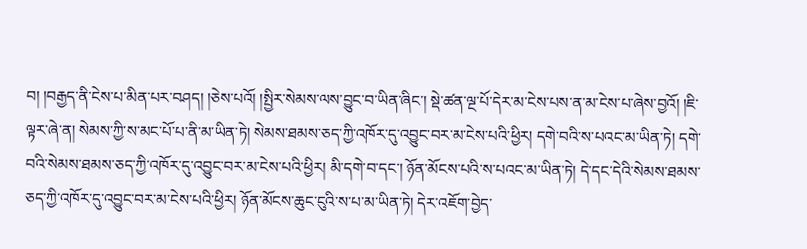བ། །བརྒྱད་ནི་ངེས་པ་མིན་པར་བཤད། །ཅེས་པའོ། །སྤྱིར་སེམས་ལས་བྱུང་བ་ཡིན་ཞིང་། སྡེ་ཚན་ལྔ་པོ་དེར་མ་ངེས་པས་ན་མ་ངེས་པ་ཞེས་བྱའོ། །ཇི་ལྟར་ཞེ་ན། སེམས་ཀྱི་ས་མང་པོ་པ་ནི་མ་ཡིན་ཏེ། སེམས་ཐམས་ཅད་ཀྱི་འཁོར་དུ་འབྱུང་བར་མ་ངེས་པའི་ཕྱིར། དགེ་བའི་ས་པའང་མ་ཡིན་ཏེ། དགེ་བའི་སེམས་ཐམས་ཅད་ཀྱི་འཁོར་དུ་འབྱུང་བར་མ་ངེས་པའི་ཕྱིར། མི་དགེ་བ་དང་། ཉོན་མོངས་པའི་ས་པའང་མ་ཡིན་ཏེ། དེ་དང་དེའི་སེམས་ཐམས་ཅད་ཀྱི་འཁོར་དུ་འབྱུང་བར་མ་ངེས་པའི་ཕྱིར། ཉོན་མོངས་ཆུང་ངུའི་ས་པ་མ་ཡིན་ཏེ། དེར་འཇོག་བྱེད་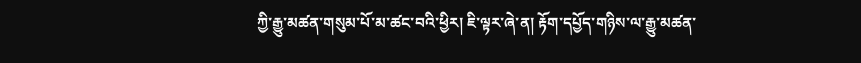ཀྱི་རྒྱུ་མཚན་གསུམ་པོ་མ་ཚང་བའི་ཕྱིར། ཇི་ལྟར་ཞེ་ན། རྟོག་དཔྱོད་གཉིས་ལ་རྒྱུ་མཚན་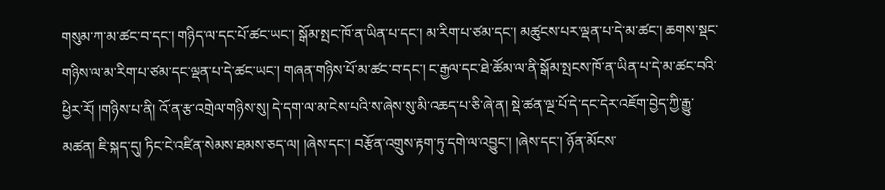གསུམ་ཀ་མ་ཚང་བ་དང་། གཉིད་ལ་དང་པོ་ཚང་ཡང་། སྒོམ་སྤང་ཁོ་ན་ཡིན་པ་དང་། མ་རིག་པ་ཙམ་དང་། མཚུངས་པར་ལྡན་པ་དེ་མ་ཚང་། ཆགས་སྡང་གཉིས་ལ་མ་རིག་པ་ཙམ་དང་ལྡན་པ་དེ་ཚང་ཡང་། གཞན་གཉིས་པོ་མ་ཚང་བ་དང་། ང་རྒྱལ་དང་ཐེ་ཚོམ་ལ་ནི་སྒོམ་སྤངས་ཁོ་ན་ཡིན་པ་དེ་མ་ཚང་བའི་ཕྱིར་རོ། །གཉིས་པ་ནི། འོ་ན་རྩ་འགྲེལ་གཉིས་སུ། དེ་དག་ལ་མ་ངེས་པའི་ས་ཞེས་སུ་མི་འཆད་པ་ཅི་ཞེ་ན། སྡེ་ཚན་ལྔ་པོ་དེ་དང་དེར་འཇོག་བྱེད་ཀྱི་རྒྱུ་མཚན། ཇི་སྐད་དུ། ཏིང་ངེ་འཛིན་སེམས་ཐམས་ཅད་ལ། །ཞེས་དང་། བརྩོན་འགྲུས་རྟག་ཏུ་དགེ་ལ་འབྱུང་། །ཞེས་དང་། ཉོན་མོངས་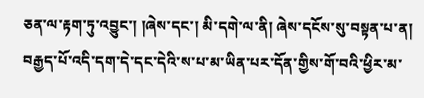ཅན་ལ་རྟག་ཏུ་འབྱུང་། །ཞེས་དང་། མི་དགེ་ལ་ནི། ཞེས་དངོས་སུ་བསྟན་པ་ན། བརྒྱད་པོ་འདི་དག་དེ་དང་དེའི་ས་པ་མ་ཡིན་པར་དོན་གྱིས་གོ་བའི་ཕྱིར་མ་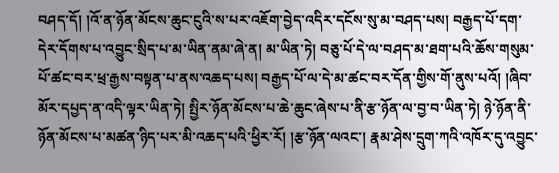བཤད་དོ། །འོ་ན་ཉོན་མོངས་ཆུང་ངུའི་ས་པར་འཇོག་བྱེད་འདིར་དངོས་སུ་མ་བཤད་པས། བརྒྱད་པོ་དག་དེར་དོགས་པ་འབྱུང་སྲིད་པ་མ་ཡིན་ནམ་ཞེ་ན། མ་ཡིན་ཏེ། བཅུ་པོ་དེ་ལ་བཤད་མ་ཐག་པའི་ཆོས་གསུམ་པོ་ཚང་བར་ཕྲ་རྒྱས་བསྟན་པ་ནས་འཆད་པས། བརྒྱད་པོ་ལ་དེ་མ་ཚང་བར་དོན་གྱིས་གོ་ནུས་པའོ། །ཞིབ་མོར་དཔྱད་ན་འདི་ལྟར་ཡིན་ཏེ། སྤྱིར་ཉོན་མོངས་པ་ཆེ་ཆུང་ཞེས་པ་ནི་རྩ་ཉོན་ལ་བྱ་བ་ཡིན་ཏེ། ཉེ་ཉོན་ནི་ཉོན་མོངས་པ་མཚན་ཉིད་པར་མི་འཆད་པའི་ཕྱིར་རོ། །རྩ་ཉོན་ལའང་། རྣམ་ཤེས་དྲུག་ཀའི་འཁོར་དུ་འབྱུང་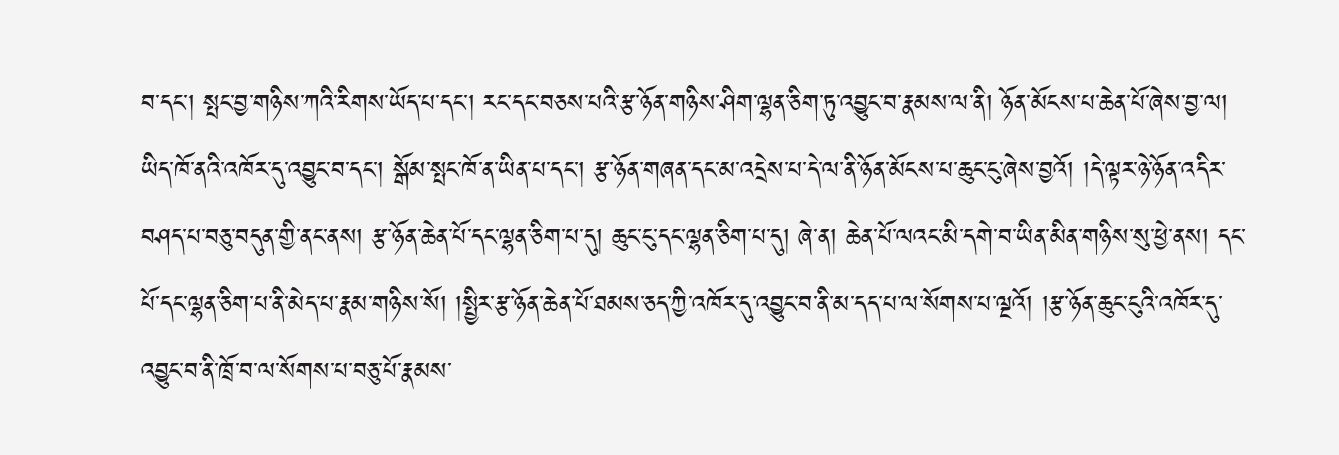བ་དང་། སྤང་བྱ་གཉིས་ཀའི་རིགས་ཡོད་པ་དང་། རང་དང་བཅས་པའི་རྩ་ཉོན་གཉིས་ཤིག་ལྷན་ཅིག་ཏུ་འབྱུང་བ་རྣམས་ལ་ནི། ཉོན་མོངས་པ་ཆེན་པོ་ཞེས་བྱ་ལ། ཡིད་ཁོ་ནའི་འཁོར་དུ་འབྱུང་བ་དང་། སྒོམ་སྤང་ཁོ་ན་ཡིན་པ་དང་། རྩ་ཉོན་གཞན་དང་མ་འདྲེས་པ་དེ་ལ་ནི་ཉོན་མོངས་པ་ཆུང་ངུ་ཞེས་བྱའོ། །དེ་ལྟར་ཉེ་ཉོན་འདིར་བཤད་པ་བཅུ་བདུན་གྱི་ནང་ནས། རྩ་ཉོན་ཆེན་པོ་དང་ལྷན་ཅིག་པ་དུ། ཆུང་ངུ་དང་ལྷན་ཅིག་པ་དུ། ཞེ་ན། ཆེན་པོ་ལའང་མི་དགེ་བ་ཡིན་མིན་གཉིས་སུ་ཕྱེ་ནས། དང་པོ་དང་ལྷན་ཅིག་པ་ནི་མེད་པ་རྣམ་གཉིས་སོ། །སྤྱིར་རྩ་ཉོན་ཆེན་པོ་ཐམས་ཅད་ཀྱི་འཁོར་དུ་འབྱུང་བ་ནི་མ་དད་པ་ལ་སོགས་པ་ལྔའོ། །རྩ་ཉོན་ཆུང་ངུའི་འཁོར་དུ་འབྱུང་བ་ནི་ཁྲོ་བ་ལ་སོགས་པ་བཅུ་པོ་རྣམས་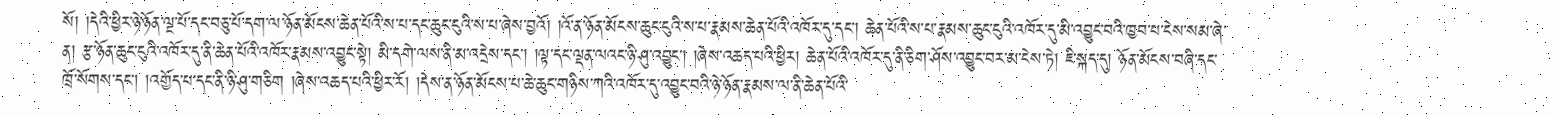སོ། །དེའི་ཕྱིར་ཉེ་ཉོན་ལྔ་པོ་དང་བཅུ་པོ་དག་ལ་ཉོན་མོངས་ཆེན་པོའི་ས་པ་དང་ཆུང་ངུའི་ས་པ་ཞེས་བྱའོ། །འོ་ན་ཉོན་མོངས་ཆུང་ངུའི་ས་པ་རྣམས་ཆེན་པོའི་འཁོར་དུ་དང་། ཆེན་པོའི་ས་པ་རྣམས་ཆུང་ངུའི་འཁོར་དུ་མི་འབྱུང་བའི་ཁྱབ་པ་ངེས་སམ་ཞེ་ན། རྩ་ཉོན་ཆུང་ངུའི་འཁོར་དུ་ནི་ཆེན་པོའི་འཁོར་རྣམས་འབྱུང་སྟེ། མི་དགེ་ལས་ནི་མ་འདྲེས་དང་། །ལྟ་དང་ལྡན་ལའང་ཉི་ཤུ་འབྱུང་། །ཞེས་འཆད་པའི་ཕྱིར། ཆེན་པོའི་འཁོར་དུ་ནི་ཅིག་ཤོས་འབྱུང་བར་མ་ངེས་ཏེ། ཇི་སྐད་དུ། ཉོན་མོངས་བཞི་དང་ཁྲོ་སོགས་དང་། །འགྱོད་པ་དང་ནི་ཉི་ཤུ་གཅིག །ཞེས་འཆད་པའི་ཕྱིར་རོ། །དེས་ན་ཉོན་མོངས་པ་ཆེ་ཆུང་གཉིས་ཀའི་འཁོར་དུ་འབྱུང་བའི་ཉེ་ཉོན་རྣམས་ལ་ནི་ཆེན་པོའི་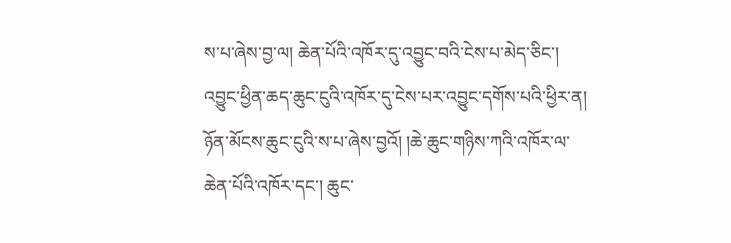ས་པ་ཞེས་བྱ་ལ། ཆེན་པོའི་འཁོར་དུ་འབྱུང་བའི་ངེས་པ་མེད་ཅིང་། འབྱུང་ཕྱིན་ཆད་ཆུང་ངུའི་འཁོར་དུ་ངེས་པར་འབྱུང་དགོས་པའི་ཕྱིར་ན། ཉོན་མོངས་ཆུང་ངུའི་ས་པ་ཞེས་བྱའོ། །ཆེ་ཆུང་གཉིས་ཀའི་འཁོར་ལ་ཆེན་པོའི་འཁོར་དང་། ཆུང་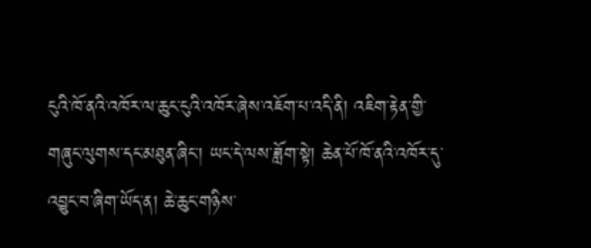ངུའི་ཁོ་ནའི་འཁོར་ལ་ཆུང་ངུའི་འཁོར་ཞེས་འཇོག་པ་འདི་ནི། འཇིག་རྟེན་གྱི་གཞུང་ལུགས་དང་མཐུན་ཞིང་། ཡང་དེ་ལས་ཟློག་སྟེ། ཆེན་པོ་ཁོ་ནའི་འཁོར་དུ་འབྱུང་བ་ཞིག་ཡོད་ན། ཆེ་ཆུང་གཉིས་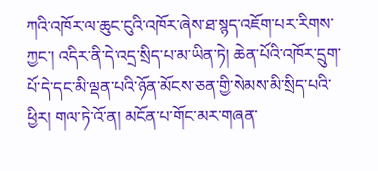ཀའི་འཁོར་ལ་ཆུང་ངུའི་འཁོར་ཞེས་ཐ་སྙད་འཇོག་པར་རིགས་ཀྱང་། འདིར་ནི་དེ་འདྲ་སྲིད་པ་མ་ཡིན་ཏེ། ཆེན་པོའི་འཁོར་དྲུག་པོ་དེ་དང་མི་ལྡན་པའི་ཉོན་མོངས་ཅན་གྱི་སེམས་མི་སྲིད་པའི་ཕྱིར། གལ་ཏེ་འོ་ན། མངོན་པ་གོང་མར་གཞན་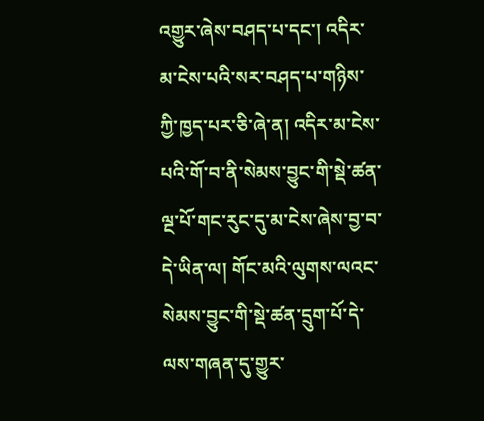འགྱུར་ཞེས་བཤད་པ་དང་། འདིར་མ་ངེས་པའི་སར་བཤད་པ་གཉིས་ཀྱི་ཁྱད་པར་ཅི་ཞེ་ན། འདིར་མ་ངེས་པའི་གོ་བ་ནི་སེམས་བྱུང་གི་སྡེ་ཚན་ལྔ་པོ་གང་རུང་དུ་མ་ངེས་ཞེས་བྱ་བ་དེ་ཡིན་ལ། གོང་མའི་ལུགས་ལའང་སེམས་བྱུང་གི་སྡེ་ཚན་དྲུག་པོ་དེ་ལས་གཞན་དུ་གྱུར་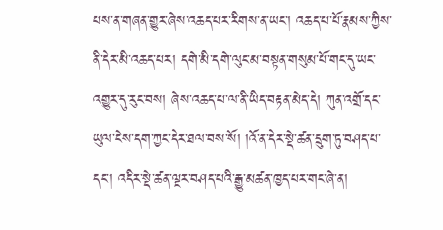པས་ན་གཞན་གྱུར་ཞེས་འཆད་པར་རིགས་ན་ཡང་། འཆད་པ་པོ་རྣམས་ཀྱིས་ནི་དེར་མི་འཆད་པར། དགེ་མི་དགེ་ལུང་མ་བསྟན་གསུམ་པོ་གང་དུ་ཡང་འགྱུར་དུ་རུང་བས། ཞེས་འཆད་པ་ལ་ནི་ཡིད་བརྟན་མེད་དེ། ཀུན་འགྲོ་དང་ཡུལ་ངེས་དག་ཀྱང་དེར་ཐལ་བས་སོ། །འོ་ན་དེར་སྡེ་ཚན་དྲུག་ཏུ་བཤད་པ་དང་། འདིར་སྡེ་ཚན་ལྔར་བཤད་པའི་རྒྱུ་མཚན་ཁྱད་པར་གང་ཞེ་ན།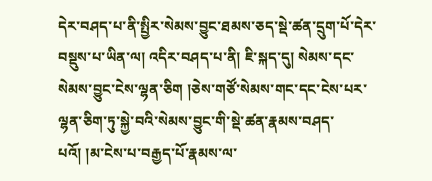དེར་བཤད་པ་ནི་སྤྱིར་སེམས་བྱུང་ཐམས་ཅད་སྡེ་ཚན་དྲུག་པོ་དེར་བསྡུས་པ་ཡིན་ལ། འདིར་བཤད་པ་ནི། ཇི་སྐད་དུ། སེམས་དང་སེམས་བྱུང་ངེས་ལྷན་ཅིག །ཅེས་གཙོ་སེམས་གང་དང་ངེས་པར་ལྷན་ཅིག་ཏུ་སྐྱེ་བའི་སེམས་བྱུང་གི་སྡེ་ཚན་རྣམས་བཤད་པའོ། །མ་ངེས་པ་བརྒྱད་པོ་རྣམས་ལ་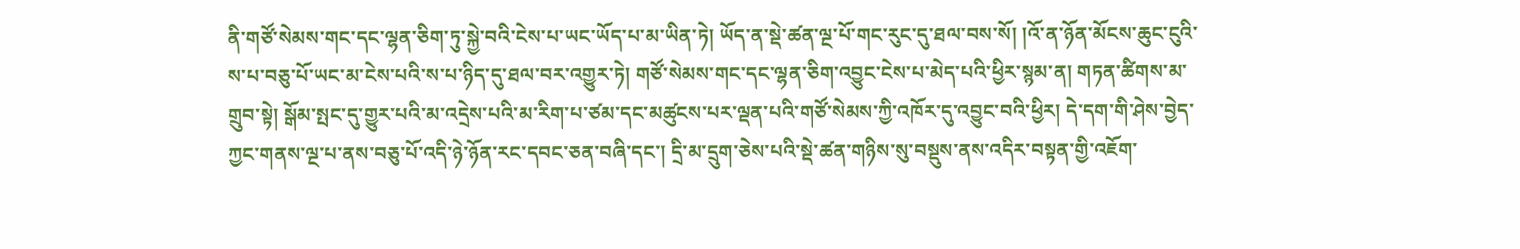ནི་གཙོ་སེམས་གང་དང་ལྷན་ཅིག་ཏུ་སྐྱེ་བའི་ངེས་པ་ཡང་ཡོད་པ་མ་ཡིན་ཏེ། ཡོད་ན་སྡེ་ཚན་ལྔ་པོ་གང་རུང་དུ་ཐལ་བས་སོ། །འོ་ན་ཉོན་མོངས་ཆུང་ངུའི་ས་པ་བཅུ་པོ་ཡང་མ་ངེས་པའི་ས་པ་ཉིད་དུ་ཐལ་བར་འགྱུར་ཏེ། གཙོ་སེམས་གང་དང་ལྷན་ཅིག་འབྱུང་ངེས་པ་མེད་པའི་ཕྱིར་སྙམ་ན། གཏན་ཚིགས་མ་གྲུབ་སྟེ། སྒོམ་སྤང་དུ་གྱུར་པའི་མ་འདྲེས་པའི་མ་རིག་པ་ཙམ་དང་མཚུངས་པར་ལྡན་པའི་གཙོ་སེམས་ཀྱི་འཁོར་དུ་འབྱུང་བའི་ཕྱིར། དེ་དག་གི་ཤེས་བྱེད་ཀྱང་གནས་ལྔ་པ་ནས་བཅུ་པོ་འདི་ཉེ་ཉོན་རང་དབང་ཅན་བཞི་དང་། དྲི་མ་དྲུག་ཅེས་པའི་སྡེ་ཚན་གཉིས་སུ་བསྡུས་ནས་འདིར་བསྟན་གྱི་འཇོག་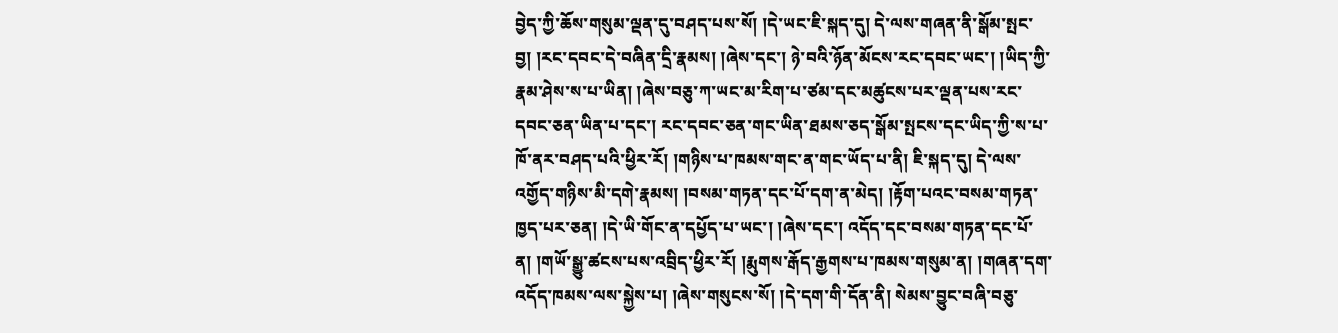བྱེད་ཀྱི་ཆོས་གསུམ་ལྡན་དུ་བཤད་པས་སོ། །དེ་ཡང་ཇི་སྐད་དུ། དེ་ལས་གཞན་ནི་སྒོམ་སྤང་བྱ། །རང་དབང་དེ་བཞིན་དྲི་རྣམས། །ཞེས་དང་། ཉེ་བའི་ཉོན་མོངས་རང་དབང་ཡང་། །ཡིད་ཀྱི་རྣམ་ཤེས་ས་པ་ཡིན། །ཞེས་བཅུ་ཀ་ཡང་མ་རིག་པ་ཙམ་དང་མཚུངས་པར་ལྡན་པས་རང་དབང་ཅན་ཡིན་པ་དང་། རང་དབང་ཅན་གང་ཡིན་ཐམས་ཅད་སྒོམ་སྤངས་དང་ཡིད་ཀྱི་ས་པ་ཁོ་ནར་བཤད་པའི་ཕྱིར་རོ། །གཉིས་པ་ཁམས་གང་ན་གང་ཡོད་པ་ནི། ཇི་སྐད་དུ། དེ་ལས་འགྱོད་གཉིས་མི་དགེ་རྣམས། །བསམ་གཏན་དང་པོ་དག་ན་མེད། །རྟོག་པའང་བསམ་གཏན་ཁྱད་པར་ཅན། །དེ་ཡི་གོང་ན་དཔྱོད་པ་ཡང་། །ཞེས་དང་། འདོད་དང་བསམ་གཏན་དང་པོ་ན། །གཡོ་སྒྱུ་ཚངས་པས་འབྲིད་ཕྱིར་རོ། །རྨུགས་རྒོད་རྒྱགས་པ་ཁམས་གསུམ་ན། །གཞན་དག་འདོད་ཁམས་ལས་སྐྱེས་པ། །ཞེས་གསུངས་སོ། །དེ་དག་གི་དོན་ནི། སེམས་བྱུང་བཞི་བཅུ་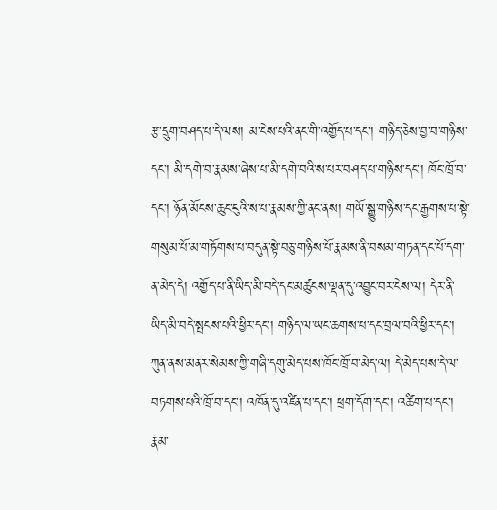རྩ་དྲུག་བཤད་པ་དེ་ལས། མ་ངེས་པའི་ནང་གི་འགྱོད་པ་དང་། གཉིད་ཅེས་བྱ་བ་གཉིས་དང་། མི་དགེ་བ་རྣམས་ཞེས་པ་མི་དགེ་བའི་ས་པར་བཤད་པ་གཉིས་དང་། ཁོང་ཁྲོ་བ་དང་། ཉོན་མོངས་ཆུང་ངུའི་ས་པ་རྣམས་ཀྱི་ནང་ནས། གཡོ་སྒྱུ་གཉིས་དང་རྒྱགས་པ་སྟེ་གསུམ་པོ་མ་གཏོགས་པ་བདུན་སྟེ་བཅུ་གཉིས་པོ་རྣམས་ནི་བསམ་གཏན་དང་པོ་དག་ན་མེད་དེ། འགྱོད་པ་ནི་ཡིད་མི་བདེ་དང་མཚུངས་ལྡན་དུ་འབྱུང་བར་ངེས་ལ། དེར་ནི་ཡིད་མི་བདེ་སྤངས་པའི་ཕྱིར་དང་། གཉིད་ལ་ཡང་ཆགས་པ་དང་བྲལ་བའི་ཕྱིར་དང་། ཀུན་ནས་མནར་སེམས་ཀྱི་གཞི་དགུ་མེད་པས་ཁོང་ཁྲོ་བ་མེད་ལ། དེ་མེད་པས་དེ་ལ་བཏགས་པའི་ཁྲོ་བ་དང་། འཁོན་དུ་འཛིན་པ་དང་། ཕྲག་དོག་དང་། འཚིག་པ་དང་། རྣམ་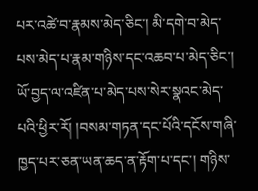པར་འཚེ་བ་རྣམས་མེད་ཅིང་། མི་དགེ་བ་མེད་པས་མེད་པ་རྣམ་གཉིས་དང་འཆབ་པ་མེད་ཅིང་། ཡོ་བྱད་ལ་འཛིན་པ་མེད་པས་སེར་སྣའང་མེད་པའི་ཕྱིར་རོ། །བསམ་གཏན་དང་པོའི་དངོས་གཞི་ཁྱད་པར་ཅན་ཡན་ཆད་ན་རྟོག་པ་དང་། གཉིས་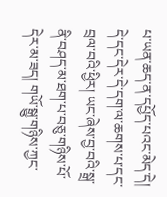པ་ཡན་ཆད་ན་དཔྱོད་པའང་མེད་དེ། དེ་དང་དེར་དེ་དག་ལ་ཆགས་པ་དང་བྲལ་བའི་ཕྱིར། ཡང་ཞེས་བྱ་བའི་སྒྲ་ནི་བཤད་མ་ཐག་པ་བཅུ་གཉིས་པོ་དེར་མ་ཟད། གཡོ་སྒྱུ་གཉིས་ཀྱང་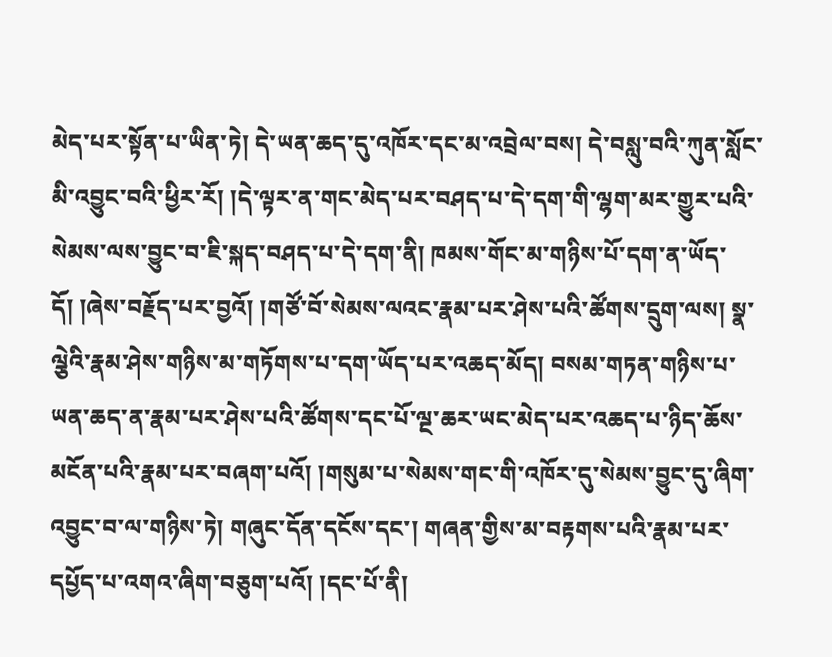མེད་པར་སྟོན་པ་ཡིན་ཏེ། དེ་ཡན་ཆད་དུ་འཁོར་དང་མ་འབྲེལ་བས། དེ་བསླུ་བའི་ཀུན་སློང་མི་འབྱུང་བའི་ཕྱིར་རོ། །དེ་ལྟར་ན་གང་མེད་པར་བཤད་པ་དེ་དག་གི་ལྷག་མར་གྱུར་པའི་སེམས་ལས་བྱུང་བ་ཇི་སྐད་བཤད་པ་དེ་དག་ནི། ཁམས་གོང་མ་གཉིས་པོ་དག་ན་ཡོད་དོ། །ཞེས་བརྗོད་པར་བྱའོ། །གཙོ་བོ་སེམས་ལའང་རྣམ་པར་ཤེས་པའི་ཚོགས་དྲུག་ལས། སྣ་ལྕེའི་རྣམ་ཤེས་གཉིས་མ་གཏོགས་པ་དག་ཡོད་པར་འཆད་མོད། བསམ་གཏན་གཉིས་པ་ཡན་ཆད་ན་རྣམ་པར་ཤེས་པའི་ཚོགས་དང་པོ་ལྔ་ཆར་ཡང་མེད་པར་འཆད་པ་ཉིད་ཆོས་མངོན་པའི་རྣམ་པར་བཞག་པའོ། །གསུམ་པ་སེམས་གང་གི་འཁོར་དུ་སེམས་བྱུང་དུ་ཞིག་འབྱུང་བ་ལ་གཉིས་ཏེ། གཞུང་དོན་དངོས་དང་། གཞན་གྱིས་མ་བརྟགས་པའི་རྣམ་པར་དཔྱོད་པ་འགའ་ཞིག་བཅུག་པའོ། །དང་པོ་ནི།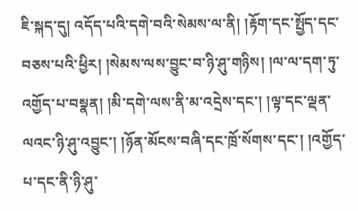ཇི་སྐད་དུ། འདོད་པའི་དགེ་བའི་སེམས་ལ་ནི། །རྟོག་དང་སྤྱོད་དང་བཅས་པའི་ཕྱིར། །སེམས་ལས་བྱུང་བ་ཉི་ཤུ་གཉིས། །ལ་ལ་དག་ཏུ་འགྱོད་པ་བསྣན། །མི་དགེ་ལས་ནི་མ་འདྲེས་དང་། །ལྟ་དང་ལྡན་ལའང་ཉི་ཤུ་འབྱུང་། །ཉོན་མོངས་བཞི་དང་ཁྲོ་སོགས་དང་། །འགྱོད་པ་དང་ནི་ཉི་ཤུ་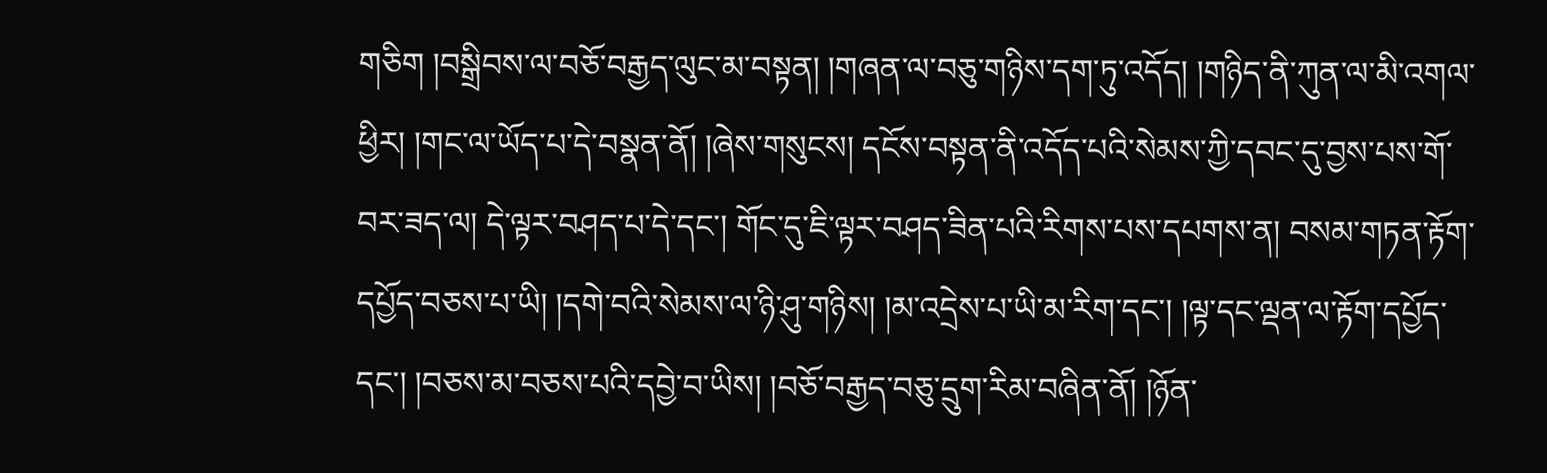གཅིག །བསྒྲིབས་ལ་བཅོ་བརྒྱད་ལུང་མ་བསྟན། །གཞན་ལ་བཅུ་གཉིས་དག་ཏུ་འདོད། །གཉིད་ནི་ཀུན་ལ་མི་འགལ་ཕྱིར། །གང་ལ་ཡོད་པ་དེ་བསྣན་ནོ། །ཞེས་གསུངས། དངོས་བསྟན་ནི་འདོད་པའི་སེམས་ཀྱི་དབང་དུ་བྱས་པས་གོ་བར་ཟད་ལ། དེ་ལྟར་བཤད་པ་དེ་དང་། གོང་དུ་ཇི་ལྟར་བཤད་ཟིན་པའི་རིགས་པས་དཔགས་ན། བསམ་གཏན་རྟོག་དཔྱོད་བཅས་པ་ཡི། །དགེ་བའི་སེམས་ལ་ཉི་ཤུ་གཉིས། །མ་འདྲེས་པ་ཡི་མ་རིག་དང་། །ལྟ་དང་ལྡན་ལ་རྟོག་དཔྱོད་དང་། །བཅས་མ་བཅས་པའི་དབྱེ་བ་ཡིས། །བཅོ་བརྒྱད་བཅུ་དྲུག་རིམ་བཞིན་ནོ། །ཉོན་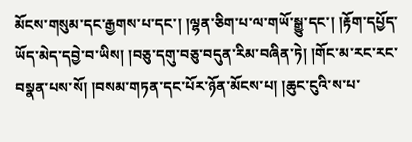མོངས་གསུམ་དང་རྒྱགས་པ་དང་། །ལྷན་ཅིག་པ་ལ་གཡོ་སྒྱུ་དང་། །རྟོག་དཔྱོད་ཡོད་མེད་དབྱེ་བ་ཡིས། །བཅུ་དགུ་བཅུ་བདུན་རིམ་བཞིན་ཏེ། །གོང་མ་རང་རང་བསྣན་པས་སོ། །བསམ་གཏན་དང་པོར་ཉོན་མོངས་པ། །ཆུང་ངུའི་ས་པ་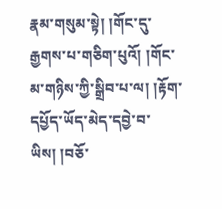རྣམ་གསུམ་སྟེ། །གོང་དུ་རྒྱགས་པ་གཅིག་པུའོ། །གོང་མ་གཉིས་ཀྱི་སྒྲིབ་པ་ལ། །རྟོག་དཔྱོད་ཡོད་མེད་དབྱེ་བ་ཡིས། །བཅོ་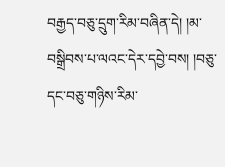བརྒྱད་བཅུ་དྲུག་རིམ་བཞིན་དེ། །མ་བསྒྲིབས་པ་ལའང་དེར་དབྱེ་བས། །བཅུ་དང་བཅུ་གཉིས་རིམ་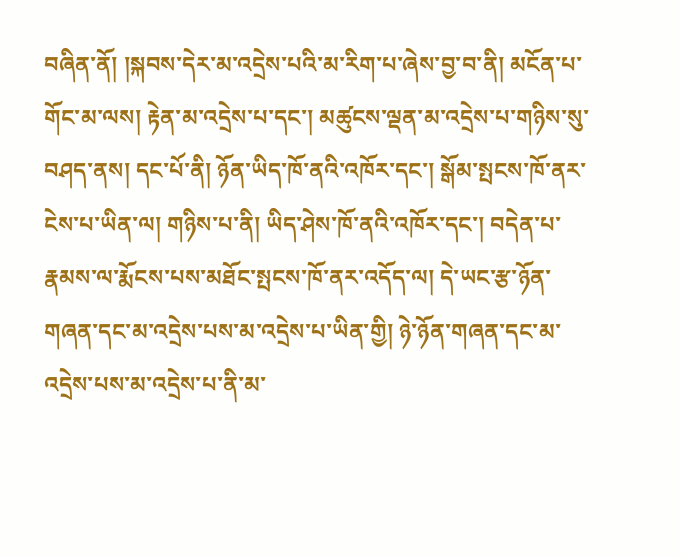བཞིན་ནོ། །སྐབས་དེར་མ་འདྲེས་པའི་མ་རིག་པ་ཞེས་བྱ་བ་ནི། མངོན་པ་གོང་མ་ལས། རྟེན་མ་འདྲེས་པ་དང་། མཚུངས་ལྡན་མ་འདྲེས་པ་གཉིས་སུ་བཤད་ནས། དང་པོ་ནི། ཉོན་ཡིད་ཁོ་ནའི་འཁོར་དང་། སྒོམ་སྤངས་ཁོ་ནར་ངེས་པ་ཡིན་ལ། གཉིས་པ་ནི། ཡིད་ཤེས་ཁོ་ནའི་འཁོར་དང་། བདེན་པ་རྣམས་ལ་རྨོངས་པས་མཐོང་སྤངས་ཁོ་ནར་འདོད་ལ། དེ་ཡང་རྩ་ཉོན་གཞན་དང་མ་འདྲེས་པས་མ་འདྲེས་པ་ཡིན་གྱི། ཉེ་ཉོན་གཞན་དང་མ་འདྲེས་པས་མ་འདྲེས་པ་ནི་མ་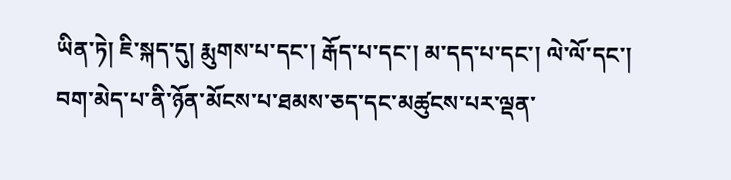ཡིན་ཏེ། ཇི་སྐད་དུ། རྨུགས་པ་དང་། རྒོད་པ་དང་། མ་དད་པ་དང་། ལེ་ལོ་དང་། བག་མེད་པ་ནི་ཉོན་མོངས་པ་ཐམས་ཅད་དང་མཚུངས་པར་ལྡན་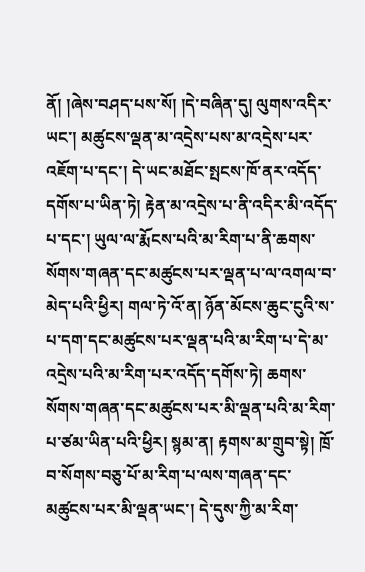ནོ། །ཞེས་བཤད་པས་སོ། །དེ་བཞིན་དུ། ལུགས་འདིར་ཡང་། མཚུངས་ལྡན་མ་འདྲེས་པས་མ་འདྲེས་པར་འཇོག་པ་དང་། དེ་ཡང་མཐོང་སྤངས་ཁོ་ནར་འདོད་དགོས་པ་ཡིན་ཏེ། རྟེན་མ་འདྲེས་པ་ནི་འདིར་མི་འདོད་པ་དང་། ཡུལ་ལ་རྨོངས་པའི་མ་རིག་པ་ནི་ཆགས་སོགས་གཞན་དང་མཚུངས་པར་ལྡན་པ་ལ་འགལ་བ་མེད་པའི་ཕྱིར། གལ་ཏེ་འོ་ན། ཉོན་མོངས་ཆུང་ངུའི་ས་པ་དག་དང་མཚུངས་པར་ལྡན་པའི་མ་རིག་པ་དེ་མ་འདྲེས་པའི་མ་རིག་པར་འདོད་དགོས་ཏེ། ཆགས་སོགས་གཞན་དང་མཚུངས་པར་མི་ལྡན་པའི་མ་རིག་པ་ཙམ་ཡིན་པའི་ཕྱིར། སྙམ་ན། རྟགས་མ་གྲུབ་སྟེ། ཁྲོ་བ་སོགས་བཅུ་པོ་མ་རིག་པ་ལས་གཞན་དང་མཚུངས་པར་མི་ལྡན་ཡང་། དེ་དུས་ཀྱི་མ་རིག་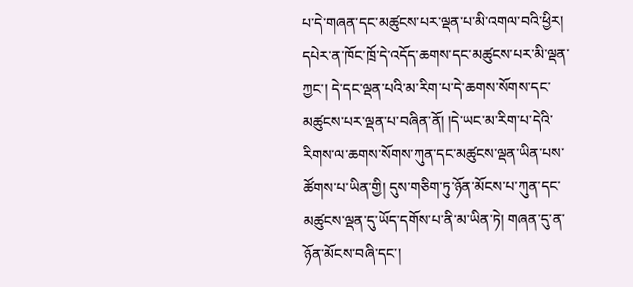པ་དེ་གཞན་དང་མཚུངས་པར་ལྡན་པ་མི་འགལ་བའི་ཕྱིར། དཔེར་ན་ཁོང་ཁྲོ་དེ་འདོད་ཆགས་དང་མཚུངས་པར་མི་ལྡན་ཀྱང་། དེ་དང་ལྡན་པའི་མ་རིག་པ་དེ་ཆགས་སོགས་དང་མཚུངས་པར་ལྡན་པ་བཞིན་ནོ། །དེ་ཡང་མ་རིག་པ་དེའི་རིགས་ལ་ཆགས་སོགས་ཀུན་དང་མཚུངས་ལྡན་ཡིན་པས་ཚོགས་པ་ཡིན་གྱི། དུས་གཅིག་ཏུ་ཉོན་མོངས་པ་ཀུན་དང་མཚུངས་ལྡན་དུ་ཡོད་དགོས་པ་ནི་མ་ཡིན་ཏེ། གཞན་དུ་ན་ཉོན་མོངས་བཞི་དང་།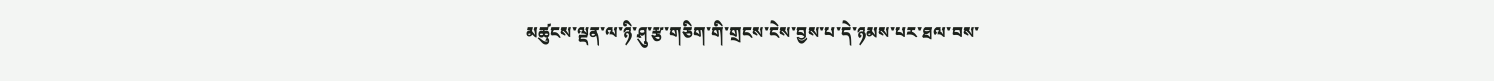མཚུངས་ལྡན་ལ་ཉི་ཤུ་རྩ་གཅིག་གི་གྲངས་ངེས་བྱས་པ་དེ་ཉམས་པར་ཐལ་བས་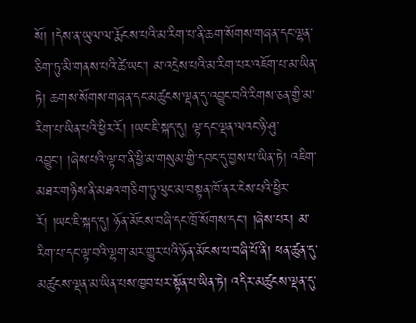སོ། །དེས་ན་ཡུལ་ལ་རྨོངས་པའི་མ་རིག་པ་ནི་ཆག་སོགས་གཞན་དང་ལྷན་ཅིག་ཏུ་མི་གནས་པའི་ཚེ་ཡང་། མ་འདྲེས་པའི་མ་རིག་པར་འཇོག་པ་མ་ཡིན་ཏེ། ཆགས་སོགས་གཞན་དང་མཚུངས་ལྡན་དུ་འབྱུང་བའི་རིགས་ཅན་གྱི་མ་རིག་པ་ཡིན་པའི་ཕྱིར་རོ། །ཡང་ཇི་སྐད་དུ། ལྟ་དང་ལྡན་ལའང་ཉི་ཤུ་འབྱུང་། །ཞེས་པའི་ལྟ་བ་ནི་ཕྱི་མ་གསུམ་གྱི་དབང་དུ་བྱས་པ་ཡིན་ཏེ། འཇིག་མཐར་གཉིས་ནི་མཐའ་གཅིག་ཏུ་ལུང་མ་བསྟན་ཁོ་ནར་ངེས་པའི་ཕྱིར་རོ། །ཡང་ཇི་སྐད་དུ། ཉོན་མོངས་བཞི་དང་ཁྲོ་སོགས་དང་། །ཞེས་པར། མ་རིག་པ་དང་ལྟ་བའི་ལྷག་མར་གྱུར་པའི་ཉོན་མོངས་པ་བཞི་པོ་ནི། ཕན་ཚུན་དུ་མཚུངས་ལྡན་མ་ཡིན་པས་ཁྱབ་པར་སྟོན་པ་ཡིན་ཏེ། འདིར་མཚུངས་ལྡན་དུ་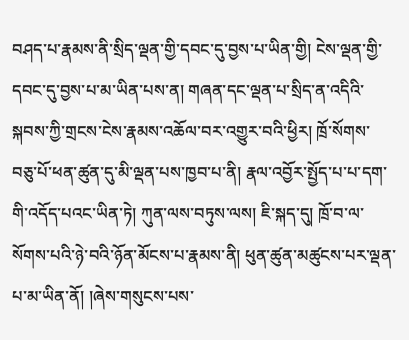བཤད་པ་རྣམས་ནི་སྲིད་ལྡན་གྱི་དབང་དུ་བྱས་པ་ཡིན་གྱི། ངེས་ལྡན་གྱི་དབང་དུ་བྱས་པ་མ་ཡིན་པས་ན། གཞན་དང་ལྡན་པ་སྲིད་ན་འདིའི་སྐབས་ཀྱི་གྲངས་ངེས་རྣམས་འཆོལ་བར་འགྱུར་བའི་ཕྱིར། ཁྲོ་སོགས་བཅུ་པོ་ཕན་ཚུན་དུ་མི་ལྡན་པས་ཁྱབ་པ་ནི། རྣལ་འབྱོར་སྤྱོད་པ་པ་དག་གི་འདོད་པའང་ཡིན་ཏེ། ཀུན་ལས་བཏུས་ལས། ཇི་སྐད་དུ། ཁྲོ་བ་ལ་སོགས་པའི་ཉེ་བའི་ཉོན་མོངས་པ་རྣམས་ནི། ཕུན་ཚུན་མཚུངས་པར་ལྡན་པ་མ་ཡིན་ནོ། །ཞེས་གསུངས་པས་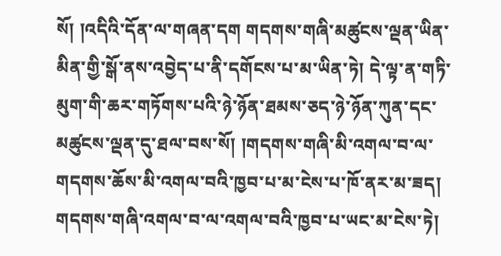སོ། །འདིའི་དོན་ལ་གཞན་དག གདགས་གཞི་མཚུངས་ལྡན་ཡིན་མིན་གྱི་སྒོ་ནས་འབྱེད་པ་ནི་དགོངས་པ་མ་ཡིན་ཏེ། དེ་ལྟ་ན་གཏི་མུག་གི་ཆར་གཏོགས་པའི་ཉེ་ཉོན་ཐམས་ཅད་ཉེ་ཉོན་ཀུན་དང་མཚུངས་ལྡན་དུ་ཐལ་བས་སོ། །གདགས་གཞི་མི་འགལ་བ་ལ་གདགས་ཆོས་མི་འགལ་བའི་ཁྱབ་པ་མ་ངེས་པ་ཁོ་ནར་མ་ཟད། གདགས་གཞི་འགལ་བ་ལ་འགལ་བའི་ཁྱབ་པ་ཡང་མ་ངེས་ཏེ།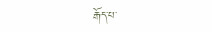རྒོད་པ་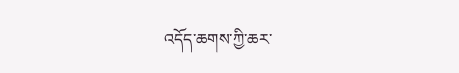འདོད་ཆགས་ཀྱི་ཆར་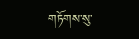གཏོགས་སུ་